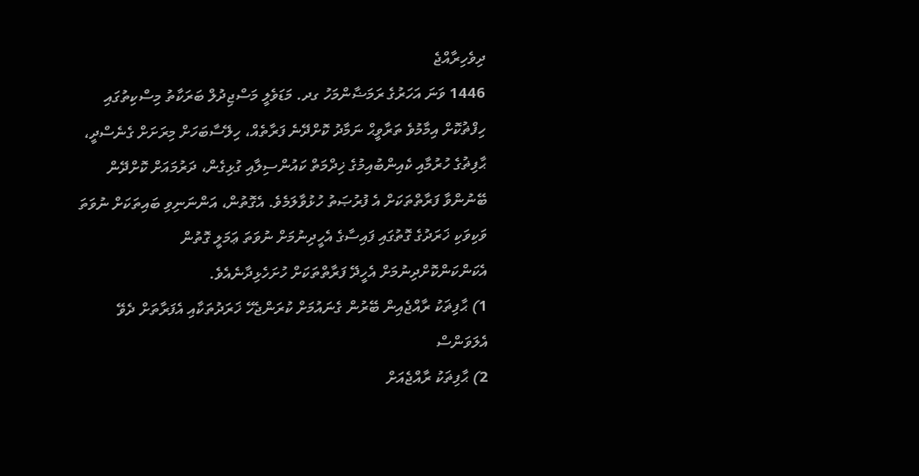ދިވެހިރާއްޖެ
1446 ވަނަ އަހަރުގެ ރަމަޟާންމަހު ގދ. މަޑަވެލީ މަސްޖިދުލް ބަރަކާތު މިސްކިތުގައި ހިފްޡުކޮށް އިމާމުވެ ތަރާވީޙް ނަމާދު ކޮށްދޭނެ ފަރާތެއް، ހިލޭސާބަހަށް މިރަށަށް ގެނެސްދީ، ޙާފިޡުގެ ހުރުމާއި ކެއިންބުއިމުގެ ޚިދްމަތް ކައުންސިލާއި ގުޅިގެން، ދަރުމައަށް ކޮށްދޭން ބޭނުންވާ ފަރާތްތަކަށް އެ ފުރުޞަތު ހުޅުވާލަމެވެ. އެގޮތުން، އަންނަނިވި ބައިތަކަށް ނުވަތަ ވަކިވަކި ޚަރަދުގެ ގޮތުގައި ފައިސާގެ އެހީދިނުމަށް ނުވަތަ ޢަމަލީ ގޮތުން އެކަންކަންކޮށްދިނުމަށް އެހީދޭ ފަރާތްތަކަށް ހުށަހެޅިދާނެއެވެ.
1) ޙާފިޡަކު ރާއްޖެއިން ބޭރުން ގެނައުމަށް ކުރަންޖެހޭ ޚަރަދުތަކާއި އެފަރާތަށް ދެވޭ އެލަވަންސް
2) ޙާފިޡަކު ރާއްޖެއަށް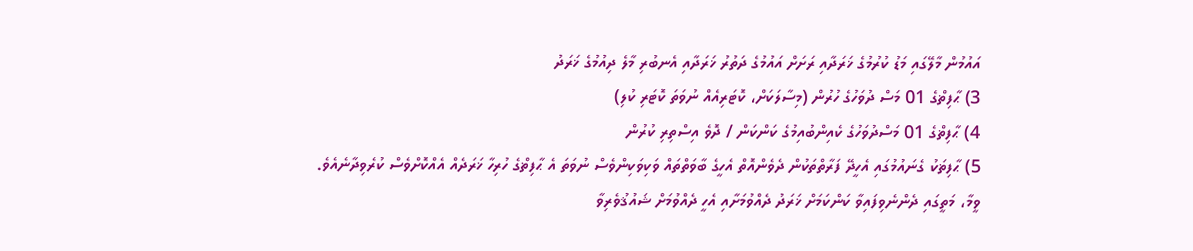އައުމުން މާލޭގައި މަޑު ކުރުމުގެ ޚަރަދާއި ރަށަށް އައުމުގެ ދަތުރު ޚަރަދާއި އެނބުރި މާލެ ދިއުމުގެ ޚަރަދު
3) ޙާފިޡްގެ 01 މަސް ދުވަހުގެ ހުރުން (މިސާލަކަށް، ކޮޓަރިއެއް ނުވަތަ ކޮޓަރި ކުލި)
4) ޙާފިޡްގެ 01 މަސްދުވަހުގެ ކެއިންބުއިމުގެ ކަންކަން / ދޮވެ އިސްތިރި ކުރުން
5) ޙާފިޡަކު ގެނައުމުގައި އެހީދޭ ފަރާތްތަކުން ދެވެންއޮތް އެހީގެ ބާވަތްތައް ވަކިވަކިންވެސް ނުވަތަ އެ ޙާފިޡްގެ ހުރިހާ ޚަރަދެއް އެއްކޮށްވެސް ކުރެވިދާނެއެވެ.
ވީމާ، މަތީގައި ދެންނެވިފައިވާ ކަންކަމަށް ޚަރަދު ދެއްވުމަށާއި އެހީ ދެއްވުމަށް ޝައުޤުވެރިވާ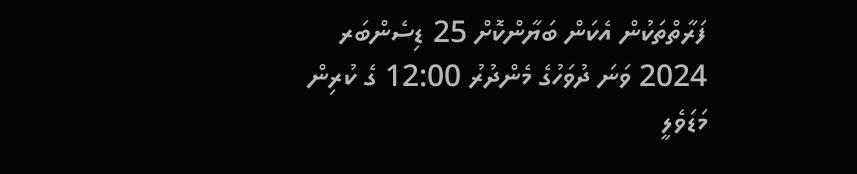ފަރާތްތަކުން އެކަން ބަޔާންކޮށް 25 ޑިސެންބަރ 2024 ވަނަ ދުވަހުގެ މެންދުރު 12:00 ގެ ކުރިން މަޑަވެލީ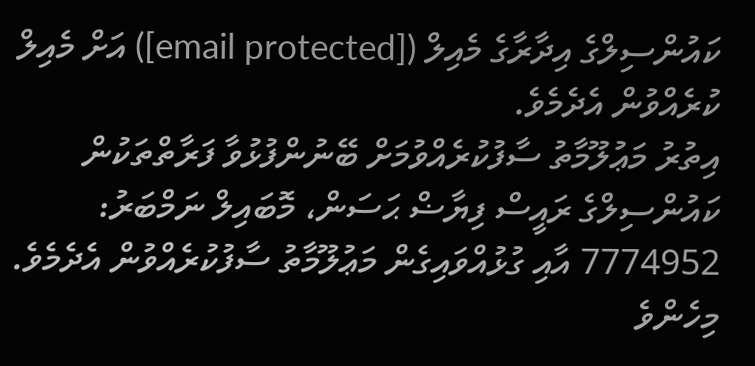ކައުންސިލްގެ އިދާރާގެ މެއިލް ([email protected]) އަށް މެއިލް ކުރެއްވުން އެދެމެވެ.
އިތުރު މަޢުލޫމާތު ސާފުކުރެއްވުމަށް ބޭނުންފުޅުވާ ފަރާތްތަކުން ކައުންސިލްގެ ރައީސް ފިޔާޟް ޙަސަން، މޮބައިލް ނަމްބަރު: 7774952 އާއި ގުޅުއްވައިގެން މަޢުލޫމާތު ސާފުކުރެއްވުން އެދެމެވެ.
މިހެންވެ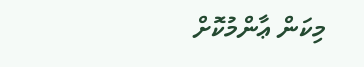މިކަން ޢާންމުކޮށް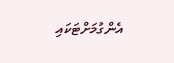އެންގުމަށްޓަކައި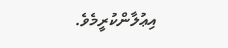އިޢުލާންކުރީމެވެ.